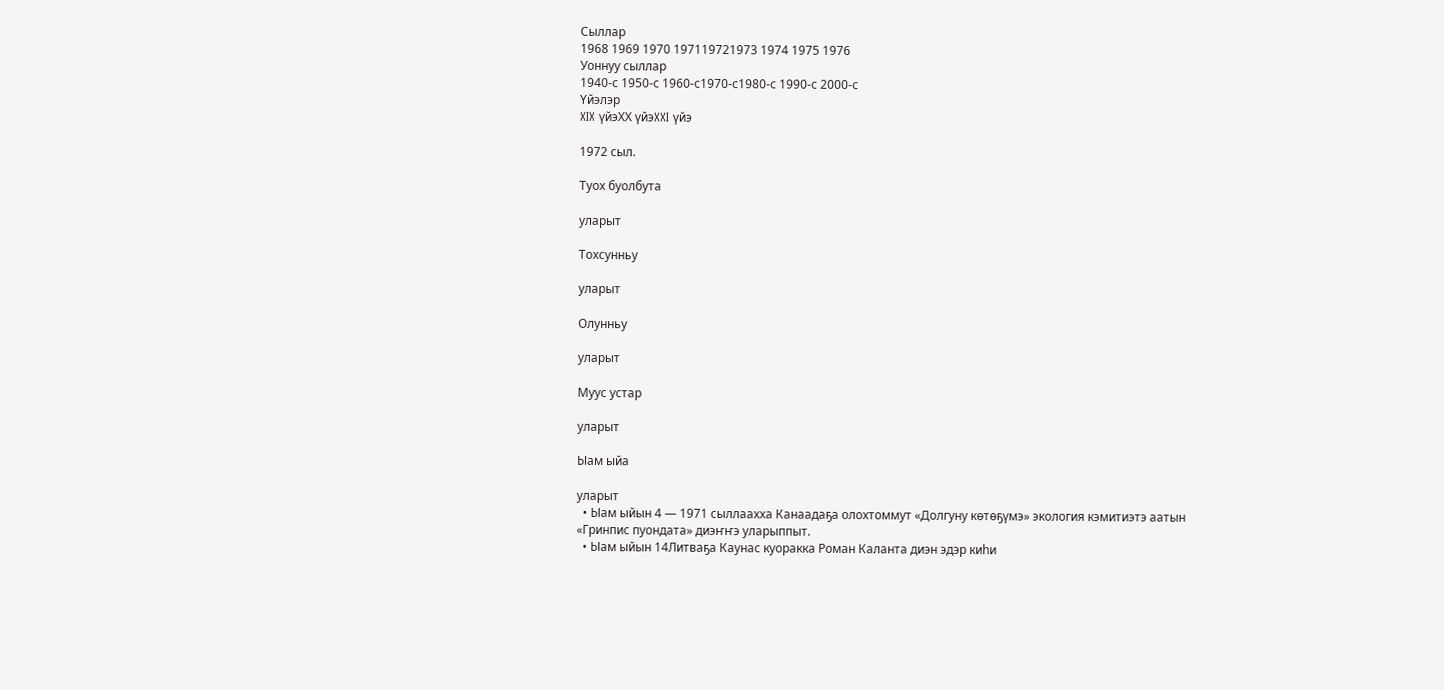Сыллар
1968 1969 1970 197119721973 1974 1975 1976
Уоннуу сыллар
1940-с 1950-с 1960-с1970-с1980-с 1990-с 2000-с
Үйэлэр
XIX үйэXX үйэXXI үйэ

1972 сыл.

Туох буолбута

уларыт

Тохсунньу

уларыт

Олунньу

уларыт

Муус устар

уларыт

Ыам ыйа

уларыт
  • Ыам ыйын 4 — 1971 сыллаахха Канаадаҕа олохтоммут «Долгуну көтөҕүмэ» экология кэмитиэтэ аатын «Гринпис пуондата» диэҥҥэ уларыппыт.
  • Ыам ыйын 14Литваҕа Каунас куоракка Роман Каланта диэн эдэр киһи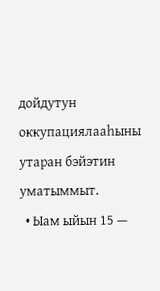дойдутун оккупациялааһыны утаран бэйэтин уматыммыт.
  • Ыам ыйын 15 —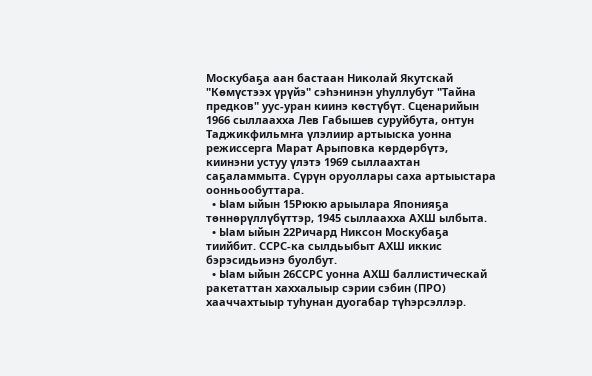Москубаҕа аан бастаан Николай Якутскай "Көмүстээх үрүйэ" сэһэнинэн уһуллубут "Тайна предков" уус-уран киинэ көстүбүт. Сценарийын 1966 сыллаахха Лев Габышев суруйбута, онтун Таджикфильмҥа үлэлиир артыыска уонна режиссерга Марат Арыповка көрдөрбүтэ, киинэни устуу үлэтэ 1969 сыллаахтан саҕаламмыта. Сүрүн оруоллары саха артыыстара оонньообуттара.
  • Ыам ыйын 15Рюкю арыылара Японияҕа төннөрүллүбүттэр, 1945 сыллаахха АХШ ылбыта.
  • Ыам ыйын 22Ричард Никсон Москубаҕа тиийбит. ССРС-ка сылдьыбыт АХШ иккис бэрэсидьиэнэ буолбут.
  • Ыам ыйын 26ССРС уонна АХШ баллистическай ракетаттан хаххалыыр сэрии сэбин (ПРО) хааччахтыыр туһунан дуогабар түһэрсэллэр.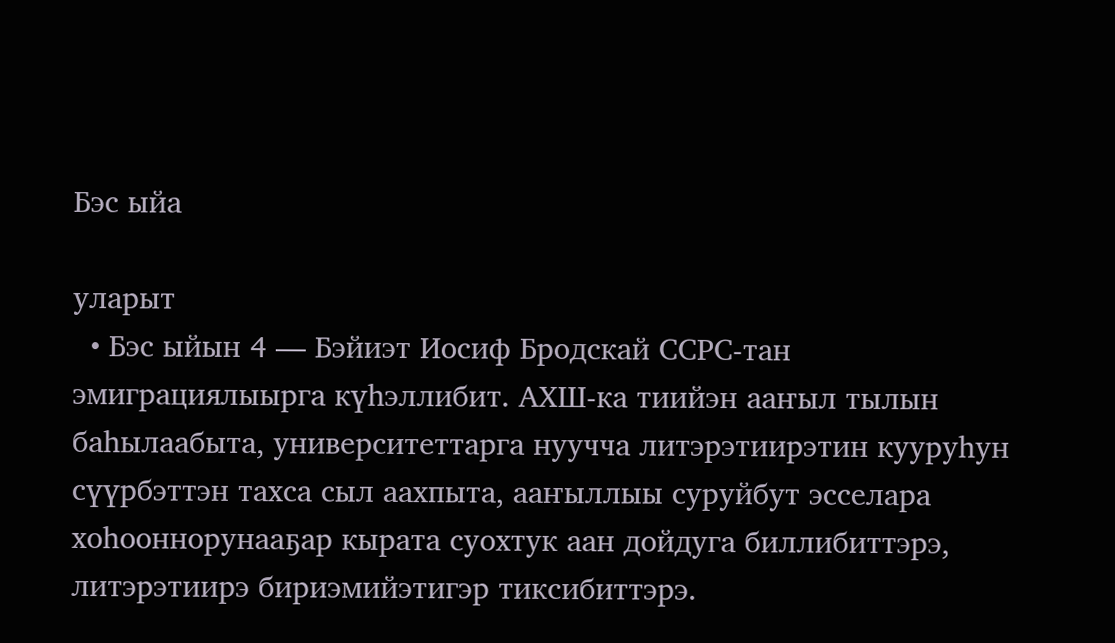Бэс ыйа

уларыт
  • Бэс ыйын 4 — Бэйиэт Иосиф Бродскай ССРС-тан эмиграциялыырга күһэллибит. АХШ-ка тиийэн ааҥыл тылын баһылаабыта, университеттарга нуучча литэрэтиирэтин кууруһун сүүрбэттэн тахса сыл аахпыта, ааҥыллыы суруйбут эсселара хоһооннорунааҕар кырата суохтук аан дойдуга биллибиттэрэ, литэрэтиирэ бириэмийэтигэр тиксибиттэрэ.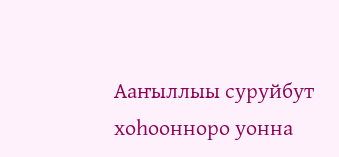Ааҥыллыы суруйбут хоһоонноро уонна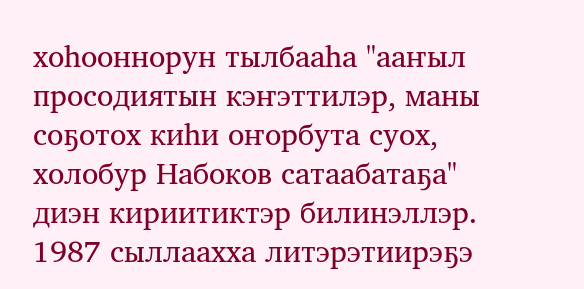хоһооннорун тылбааһа "ааҥыл просодиятын кэҥэттилэр, маны соҕотох киһи оҥорбута суох, холобур Набоков сатаабатаҕа" диэн кириитиктэр билинэллэр. 1987 сыллаахха литэрэтиирэҕэ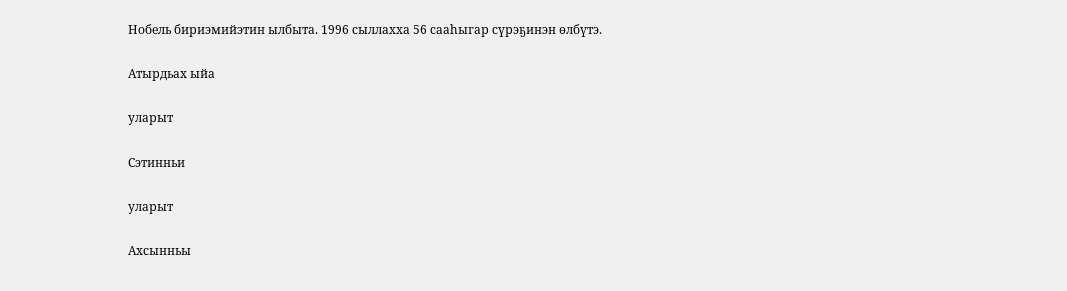Нобель бириэмийэтин ылбыта. 1996 сыллахха 56 сааһыгар сүрэҕинэн өлбүтэ.

Атырдьах ыйа

уларыт

Сэтинньи

уларыт

Ахсынньы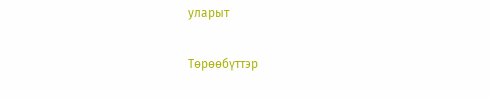уларыт

Төрөөбүттэр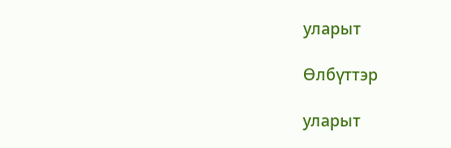уларыт

Өлбүттэр

уларыт